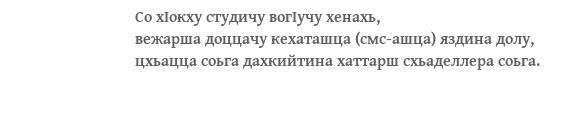Со хIокху студичу вогIучу хенахь,
вежарша доццачу кехаташца (смс-ашца) яздина долу,
цхьацца соьга дахкийтина хаттарш схьаделлера соьга.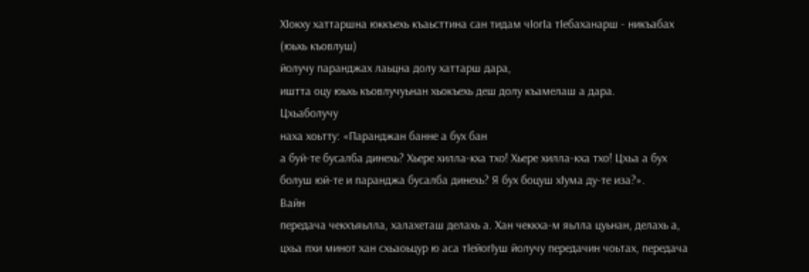ХIокху хаттаршна юккъехь къаьсттина сан тидам чIогIа тIебаханарш - никъабах (юьхь къовлуш)
йолучу паранджах лаьцна долу хаттарш дара,
иштта оцу юьхь къовлучуьнан хьокъехь деш долу къамелаш а дара.
Цхьаболучу
наха хоьтту: «Паранджан банне а бух бан
а буй-те бусалба динехь? Хьере хилла-кха тхо! Хьере хилла-кха тхо! Цхьа а бух
болуш юй-те и паранджа бусалба динехь? Я бух боцуш хIума ду-те иза?».
Вайн
передача чекхъяьлла, халахеташ делахь а. Хан чеккха-м яьлла цуьнан, делахь а,
цхьа пхи минот хан схьаоьцур ю аса тIейогIуш йолучу передачин чоьтах, передача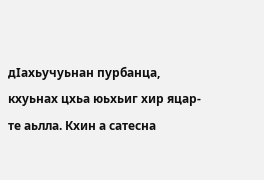дIахьучуьнан пурбанца, кхуьнах цхьа юьхьиг хир яцар-те аьлла. Кхин а сатесна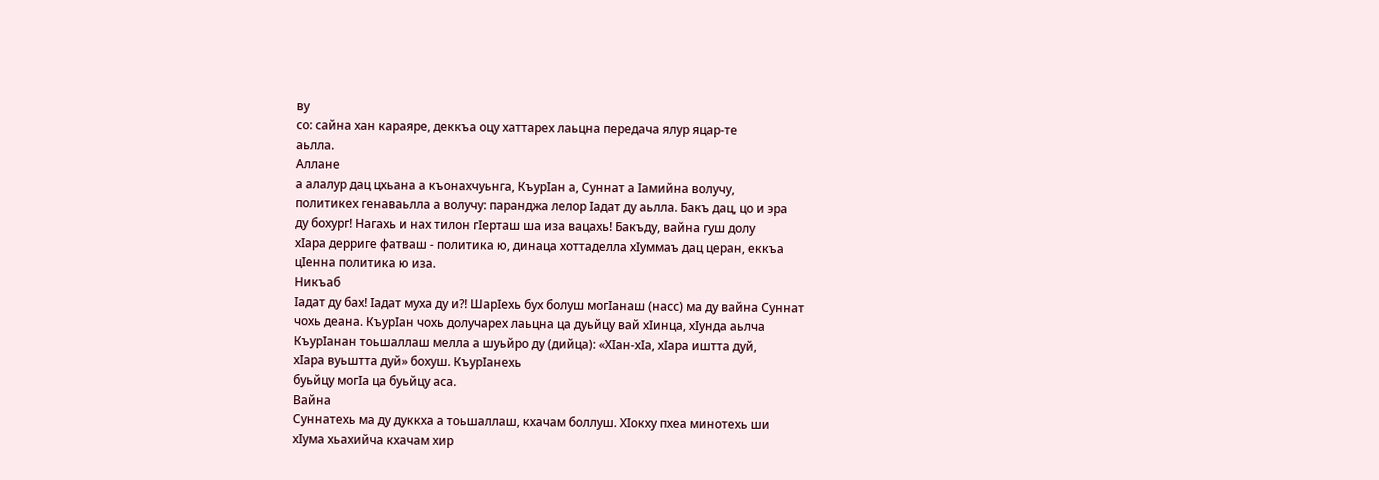ву
со: сайна хан караяре, деккъа оцу хаттарех лаьцна передача ялур яцар-те
аьлла.
Аллане
а алалур дац цхьана а къонахчуьнга, КъурIан а, Суннат а Iамийна волучу,
политикех генаваьлла а волучу: паранджа лелор Iадат ду аьлла. Бакъ дац, цо и эра
ду бохург! Нагахь и нах тилон гIерташ ша иза вацахь! Бакъду, вайна гуш долу
хIара дерриге фатваш - политика ю, динаца хоттаделла хIуммаъ дац церан, еккъа
цIенна политика ю иза.
Никъаб
Iадат ду бах! Iадат муха ду и?! ШарIехь бух болуш могIанаш (насс) ма ду вайна Суннат
чохь деана. КъурIан чохь долучарех лаьцна ца дуьйцу вай хIинца, хIунда аьлча
КъурIанан тоьшаллаш мелла а шуьйро ду (дийца): «ХIан-хIа, хIара иштта дуй,
хIара вуьштта дуй» бохуш. КъурIанехь
буьйцу могIа ца буьйцу аса.
Вайна
Суннатехь ма ду дуккха а тоьшаллаш, кхачам боллуш. ХIокху пхеа минотехь ши
хIума хьахийча кхачам хир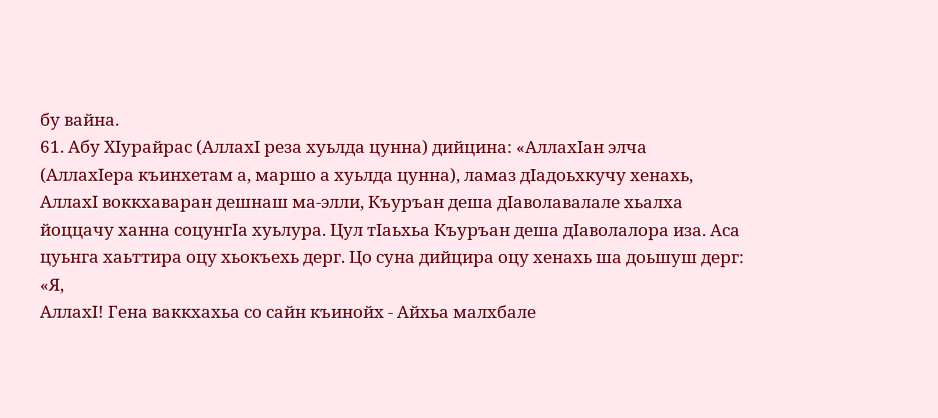бу вайна.
61. Абу ХIурайрас (АллахI реза хуьлда цунна) дийцина: «АллахIан элча (АллахIера къинхетам а, маршо а хуьлда цунна), ламаз дIадоьхкучу хенахь, АллахI воккхаваран дешнаш ма-элли, Къуръан деша дIаволавалале хьалха йоццачу ханна соцунгIа хуьлура. Цул тIаьхьа Къуръан деша дIаволалора иза. Аса цуьнга хаьттира оцу хьокъехь дерг. Цо суна дийцира оцу хенахь ша доьшуш дерг: «Я,
АллахI! Гена ваккхахьа со сайн къинойх - Айхьа малхбале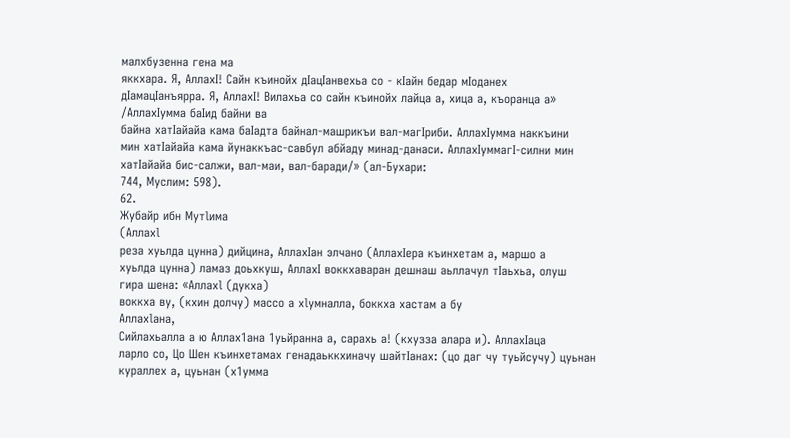малхбузенна гена ма
яккхара. Я, АллахI! Сайн къинойх дIацIанвехьа со - кIайн бедар мIоданех
дIамацIанъярра. Я, АллахI! Вилахьа со сайн къинойх лайца а, хица а, къоранца а»
/АллахIумма баIид байни ва
байна хатIайайа кама баIадта байнал-машрикъи вал-магIриби. АллахIумма наккъини
мин хатIайайа кама йунаккъас-савбул абйаду минад-данаси. АллахIуммагI-силни мин
хатIайайа бис-салжи, вал-маи, вал-баради/» (ал-Бухари:
744, Муслим: 598).
62.
Жубайр ибн Мутlима
(Аллахl
реза хуьлда цунна) дийцина, АллахIан элчано (АллахIера къинхетам а, маршо а
хуьлда цунна) ламаз доьхкуш, АллахI воккхаваран дешнаш аьллачул тIаьхьа, олуш
гира шена: «Аллахl (дукха)
воккха ву, (кхин долчу) массо а хlумналла, боккха хастам а бу
Аллахlана,
Сийлахьалла а ю Аллах1ана 1уьйранна а, сарахь а! (кхузза алара и). АллахIаца
ларло со, Цо Шен къинхетамах генадаьккхиначу шайтIанах: (цо даг чу туьйсучу) цуьнан
кураллех а, цуьнан (х1умма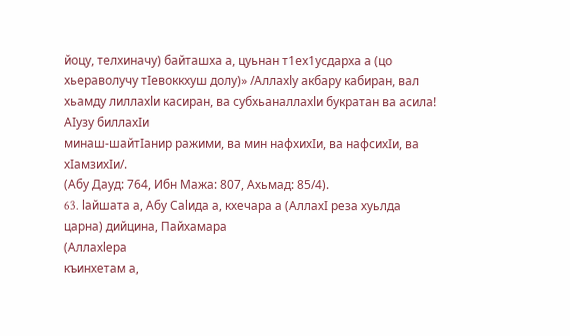йоцу, телхиначу) байташха а, цуьнан т1ех1усдарха а (цо
хьераволучу тIевоккхуш долу)» /Аллахlу акбару кабиран, вал хьамду лиллахlи касиран, ва субхьаналлахlи букратан ва асила! АIузу биллахIи
минаш-шайтIанир ражими, ва мин нафхихIи, ва нафсихIи, ва хIамзихIи/.
(Абу Дауд: 764, Ибн Мажа: 807, Ахьмад: 85/4).
63. lайшата а, Абу Саlида а, кхечара а (АллахI реза хуьлда царна) дийцина, Пайхамара
(Аллахlера
къинхетам а,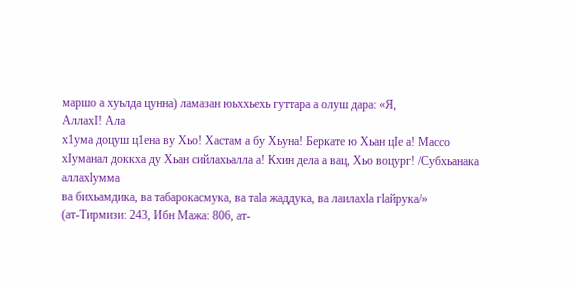маршо а хуьлда цунна) ламазан юьххьехь гуттара а олуш дара: «Я,
АллахI! Ала
х1ума доцуш ц1ена ву Хьо! Хастам а бу Хьуна! Беркате ю Хьан цIе а! Массо
хIуманал доккха ду Хьан сийлахьалла а! Кхин дела а вац, Хьо воцург! /Субхьанака
аллахlумма
ва бихьамдика, ва табарокасмука, ва таlа жаддука, ва лаилахlа гlайрука/»
(ат-Тирмизи: 243, Ибн Мажа: 806, ат-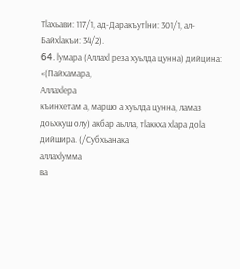Тlахьави: 117/1, ад-Даракъутlни: 301/1, ал-Байхlакъи: 34/2).
64. lумара (Аллахl реза хуьлда цунна) дийцина: «(Пайхамара,
Аллахlера
къинхетам а, маршо а хуьлда цунна, ламаз доьхкуш олу) акбар аьлла, тlаккха хlара доlа дийшира. (/Субхьанака
аллахlумма
ва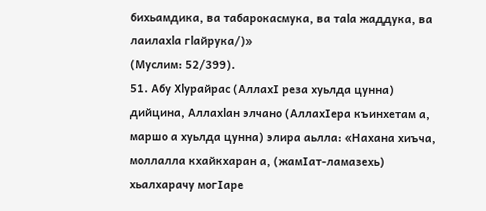бихьамдика, ва табарокасмука, ва таlа жаддука, ва лаилахlа гlайрука/)»
(Муслим: 52/399).
51. Абу Хlурайрас (АллахI реза хуьлда цунна) дийцина, Аллахlан элчано (АллахIера къинхетам а, маршо а хуьлда цунна) элира аьлла: «Нахана хиъча, моллалла кхайкхаран а, (жамIат-ламазехь) хьалхарачу могIаре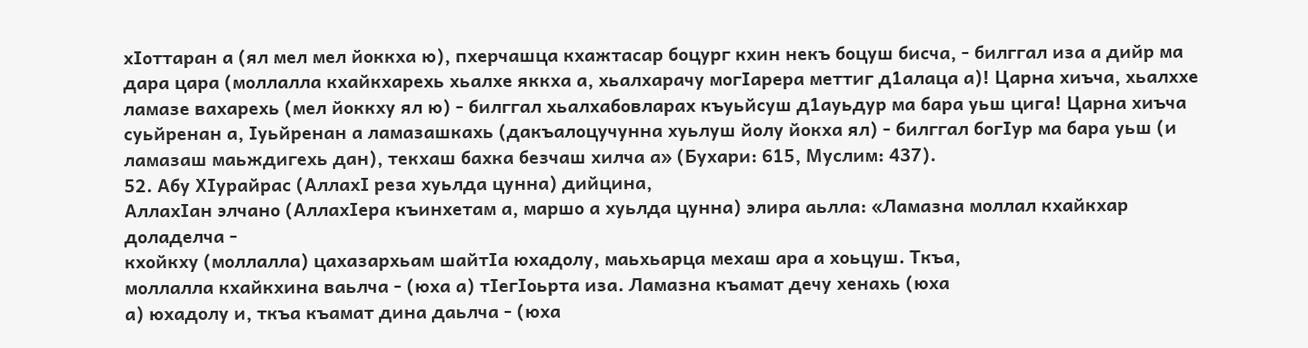хIоттаран а (ял мел мел йоккха ю), пхерчашца кхажтасар боцург кхин некъ боцуш бисча, - билггал иза а дийр ма дара цара (моллалла кхайкхарехь хьалхе яккха а, хьалхарачу могIарера меттиг д1алаца а)! Царна хиъча, хьалххе ламазе вахарехь (мел йоккху ял ю) - билггал хьалхабовларах къуьйсуш д1ауьдур ма бара уьш цига! Царна хиъча суьйренан а, Iуьйренан а ламазашкахь (дакъалоцучунна хуьлуш йолу йокха ял) - билггал богIур ма бара уьш (и ламазаш маьждигехь дан), текхаш бахка безчаш хилча а» (Бухари: 615, Муслим: 437).
52. Абу ХIурайрас (АллахI реза хуьлда цунна) дийцина,
АллахIан элчано (АллахIера къинхетам а, маршо а хуьлда цунна) элира аьлла: «Ламазна моллал кхайкхар доладелча -
кхойкху (моллалла) цахазархьам шайтIа юхадолу, маьхьарца мехаш ара а хоьцуш. Ткъа,
моллалла кхайкхина ваьлча - (юха а) тIегIоьрта иза. Ламазна къамат дечу хенахь (юха
а) юхадолу и, ткъа къамат дина даьлча - (юха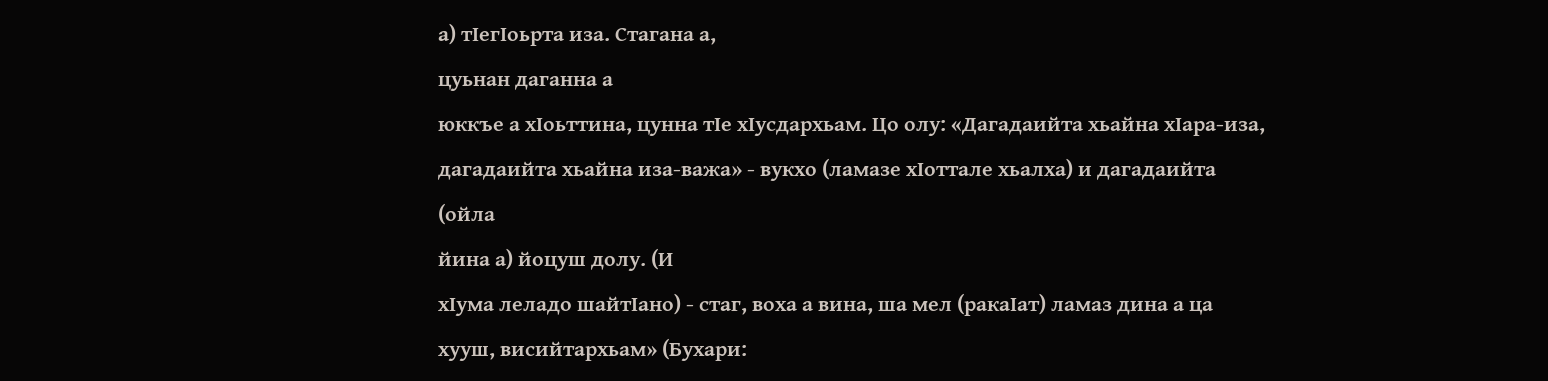а) тIегIоьрта иза. Стагана а,
цуьнан даганна а
юккъе а хIоьттина, цунна тIе хIусдархьам. Цо олу: «Дагадаийта хьайна хIара-иза,
дагадаийта хьайна иза-важа» - вукхо (ламазе хIоттале хьалха) и дагадаийта (ойла
йина а) йоцуш долу. (И
хIума леладо шайтIано) - стаг, воха а вина, ша мел (ракаIат) ламаз дина а ца хууш, висийтархьам» (Бухари: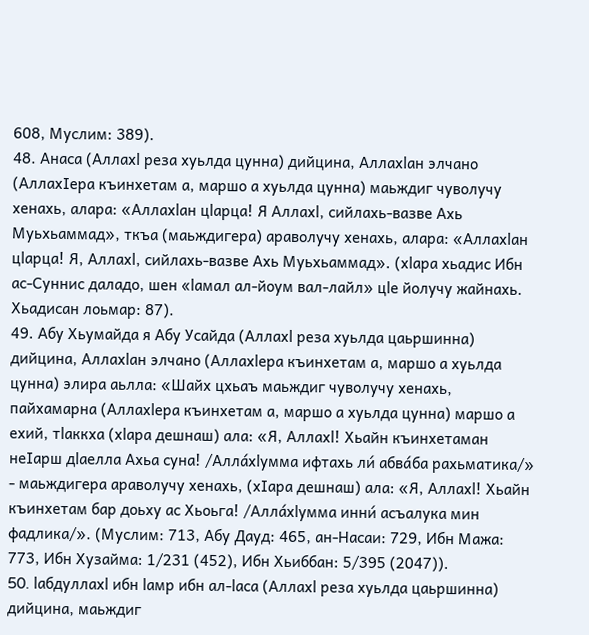608, Муслим: 389).
48. Анаса (Аллахl реза хуьлда цунна) дийцина, Аллахlан элчано (АллахIера къинхетам а, маршо а хуьлда цунна) маьждиг чуволучу хенахь, алара: «Аллахlан цlарца! Я Аллахl, сийлахь-вазве Ахь Муьхьаммад», ткъа (маьждигера) араволучу хенахь, алара: «Аллахlан цlарца! Я, Аллахl, сийлахь-вазве Ахь Муьхьаммад». (хlара хьадис Ибн ас-Суннис даладо, шен «lамал ал-йоум вал-лайл» цlе йолучу жайнахь. Хьадисан лоьмар: 87).
49. Абу Хьумайда я Абу Усайда (Аллахl реза хуьлда цаьршинна) дийцина, Аллахlан элчано (Аллахlера къинхетам а, маршо а хуьлда цунна) элира аьлла: «Шайх цхьаъ маьждиг чуволучу хенахь, пайхамарна (Аллахlера къинхетам а, маршо а хуьлда цунна) маршо а ехий, тlаккха (хlара дешнаш) ала: «Я, Аллахl! Хьайн къинхетаман неIарш дlаелла Ахьа суна! /Алла́хlумма ифтахь ли́ абва́ба рахьматика/» - маьждигера араволучу хенахь, (хIара дешнаш) ала: «Я, Аллахl! Хьайн къинхетам бар доьху ас Хьоьга! /Алла́хlумма инни́ асъалука мин фадлика/». (Муслим: 713, Абу Дауд: 465, ан-Насаи: 729, Ибн Мажа: 773, Ибн Хузайма: 1/231 (452), Ибн Хьиббан: 5/395 (2047)).
50. lабдуллахl ибн lамр ибн ал-lаса (Аллахl реза хуьлда цаьршинна) дийцина, маьждиг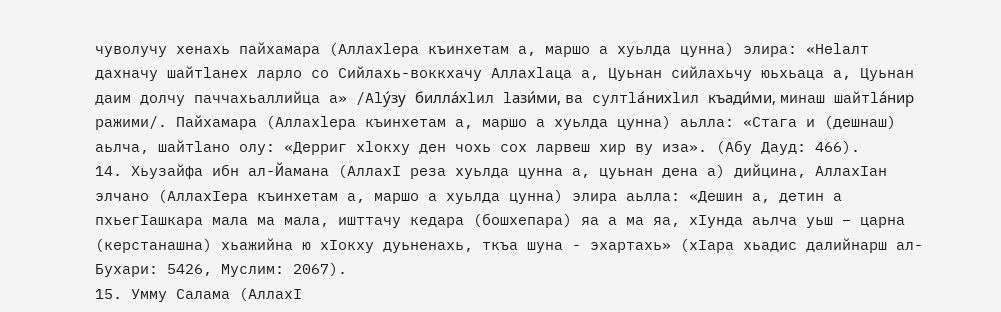чуволучу хенахь пайхамара (Аллахlера къинхетам а, маршо а хуьлда цунна) элира: «Неlалт дахначу шайтlанех ларло со Сийлахь-воккхачу Аллахlаца а, Цуьнан сийлахьчу юьхьаца а, Цуьнан даим долчу паччахьаллийца а» /Аlу́зу билла́хlил lази́ми, ва султlа́нихlил къади́ми, минаш шайтlа́нир ражими/. Пайхамара (Аллахlера къинхетам а, маршо а хуьлда цунна) аьлла: «Стага и (дешнаш) аьлча, шайтlано олу: «Дерриг хlокху ден чохь сох ларвеш хир ву иза». (Абу Дауд: 466).
14. Хьузайфа ибн ал-Йамана (АллахI реза хуьлда цунна а, цуьнан дена а) дийцина, АллахIан элчано (АллахIера къинхетам а, маршо а хуьлда цунна) элира аьлла: «Дешин а, детин а пхьегIашкара мала ма мала, ишттачу кедара (бошхепара) яа а ма яа, хIунда аьлча уьш – царна (керстанашна) хьажийна ю хIокху дуьненахь, ткъа шуна - эхартахь» (хIара хьадис далийнарш ал-Бухари: 5426, Муслим: 2067).
15. Умму Салама (АллахI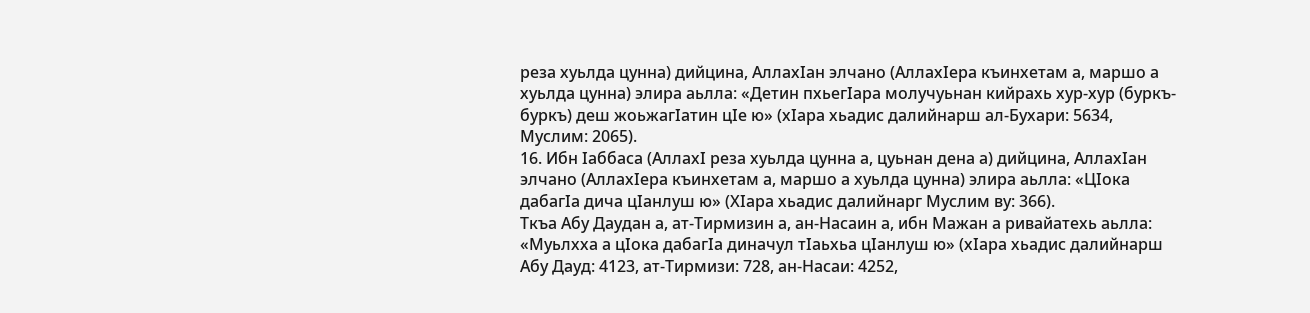реза хуьлда цунна) дийцина, АллахIан элчано (АллахIера къинхетам а, маршо а хуьлда цунна) элира аьлла: «Детин пхьегIара молучуьнан кийрахь хур-хур (буркъ-буркъ) деш жоьжагIатин цIе ю» (хIара хьадис далийнарш ал-Бухари: 5634, Муслим: 2065).
16. Ибн Iаббаса (АллахI реза хуьлда цунна а, цуьнан дена а) дийцина, АллахIан элчано (АллахIера къинхетам а, маршо а хуьлда цунна) элира аьлла: «ЦIока дабагIа дича цIанлуш ю» (ХIара хьадис далийнарг Муслим ву: 366).
Ткъа Абу Даудан а, ат-Тирмизин а, ан-Насаин а, ибн Мажан а ривайатехь аьлла: «Муьлхха а цIока дабагIа диначул тIаьхьа цIанлуш ю» (хIара хьадис далийнарш Абу Дауд: 4123, ат-Тирмизи: 728, ан-Насаи: 4252,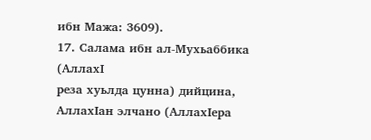ибн Мажа: 3609).
17. Салама ибн ал-Мухьаббика (АллахI
реза хуьлда цунна) дийцина, АллахIан элчано (АллахIера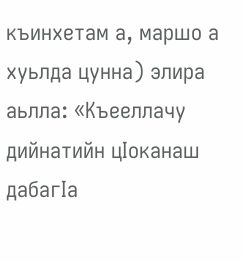къинхетам а, маршо а
хуьлда цунна) элира аьлла: «Къееллачу дийнатийн цIоканаш дабагIа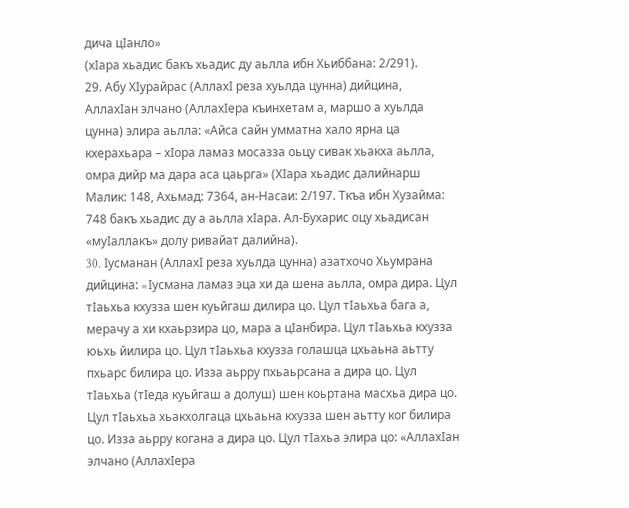дича цIанло»
(хIара хьадис бакъ хьадис ду аьлла ибн Хьиббана: 2/291).
29. Абу ХIурайрас (АллахI реза хуьлда цунна) дийцина, АллахIан элчано (АллахIера къинхетам а, маршо а хуьлда цунна) элира аьлла: «Айса сайн умматна хало ярна ца кхерахьара – хIора ламаз мосазза оьцу сивак хьакха аьлла, омра дийр ма дара аса цаьрга» (ХIара хьадис далийнарш Малик: 148, Ахьмад: 7364, ан-Насаи: 2/197. Ткъа ибн Хузайма: 748 бакъ хьадис ду а аьлла хIара. Ал-Бухарис оцу хьадисан «муIаллакъ» долу ривайат далийна).
30. Iусманан (АллахI реза хуьлда цунна) азатхочо Хьумрана дийцина: «Iусмана ламаз эца хи да шена аьлла, омра дира. Цул тIаьхьа кхузза шен куьйгаш дилира цо. Цул тIаьхьа бага а, мерачу а хи кхаьрзира цо, мара а цIанбира. Цул тIаьхьа кхузза юьхь йилира цо. Цул тIаьхьа кхузза голашца цхьаьна аьтту пхьарс билира цо. Изза аьрру пхьаьрсана а дира цо. Цул тIаьхьа (тIеда куьйгаш а долуш) шен коьртана масхьа дира цо. Цул тIаьхьа хьакхолгаца цхьаьна кхузза шен аьтту ког билира цо. Изза аьрру когана а дира цо. Цул тIахьа элира цо: «АллахIан элчано (АллахIера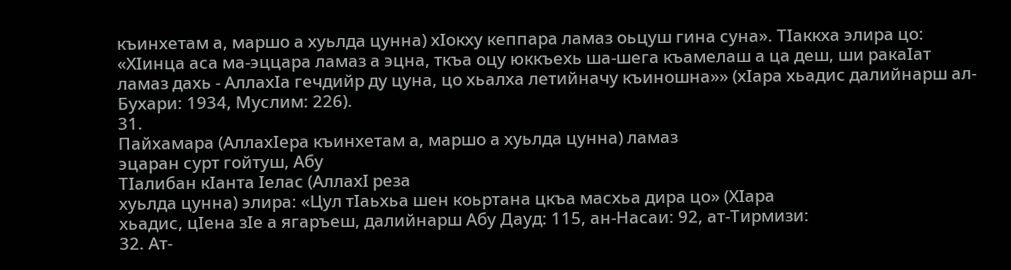къинхетам а, маршо а хуьлда цунна) хIокху кеппара ламаз оьцуш гина суна». ТIаккха элира цо: «ХIинца аса ма-эццара ламаз а эцна, ткъа оцу юккъехь ша-шега къамелаш а ца деш, ши ракаIат ламаз дахь - АллахIа гечдийр ду цуна, цо хьалха летийначу къиношна»» (хIара хьадис далийнарш ал-Бухари: 1934, Муслим: 226).
31.
Пайхамара (АллахIера къинхетам а, маршо а хуьлда цунна) ламаз
эцаран сурт гойтуш, Абу
ТIалибан кIанта Iелас (АллахI реза
хуьлда цунна) элира: «Цул тIаьхьа шен коьртана цкъа масхьа дира цо» (ХIара
хьадис, цIена зIе а ягаръеш, далийнарш Абу Дауд: 115, ан-Насаи: 92, ат-Тирмизи:
32. Ат-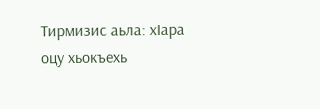Тирмизис аьла: хIара оцу хьокъехь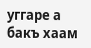уггаре а бакъ хаам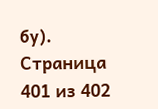бу).
Страница 401 из 402